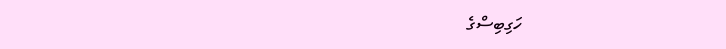ހަގިބިސްގެ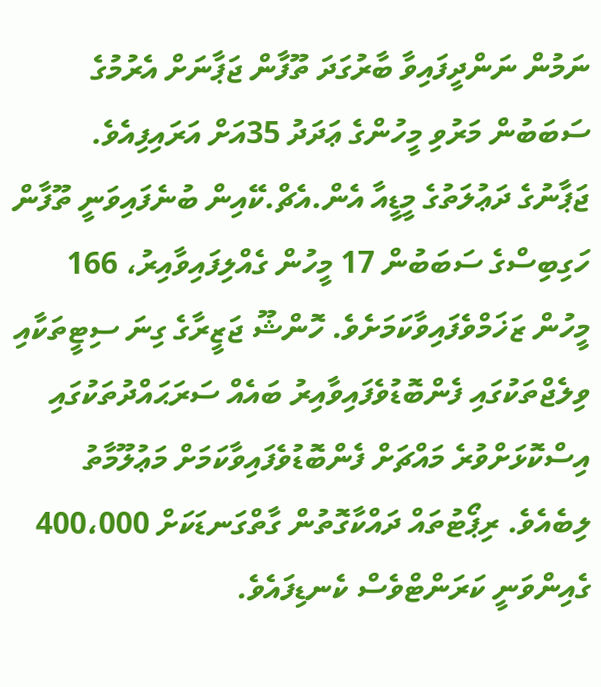ނަމުން ނަންދީފައިވާ ބާރުގަދަ ތޫފާން ޖަޕާނަށް އެރުމުގެ ސަބަބުން މަރުވި މީހުންގެ ޢަދަދު 35އަށް އަރައިފިއެވެ.
ޖަޕާނުގެ ދަޢުލަތުގެ މީޑީއާ އެން.އެޗް.ކޭއިން ބުނެފައިވަނީ ތޫފާން ހަގިބިސްގެ ސަބަބުން 17 މީހުން ގެއްލިފައިވާއިރު، 166 މީހުން ޒަޚަމްވެފައިވާކަމަށެވެ. ހޮންޝޫ ޖަޒީރާގެ ގިނަ ސިޓީތަކާއި ވިލެޖްތަކުގައި ފެންބޮޑުވެފައިވާއިރު ބައެއް ސަރަޙައްދުތަކުގައި އިސްކޮޅަށްވުރެ މައްޗަށް ފެންބޮޑުވެފައިވާކަމަށް މަޢުލޫމާތު ލިބެއެވެ. ރިޕޯޓުތައް ދައްކާގޮތުން ގާތްގަނޑަކަށް 400،000 ގެއިންވަނީ ކަރަންޓްވެސް ކެނޑިފައެވެ.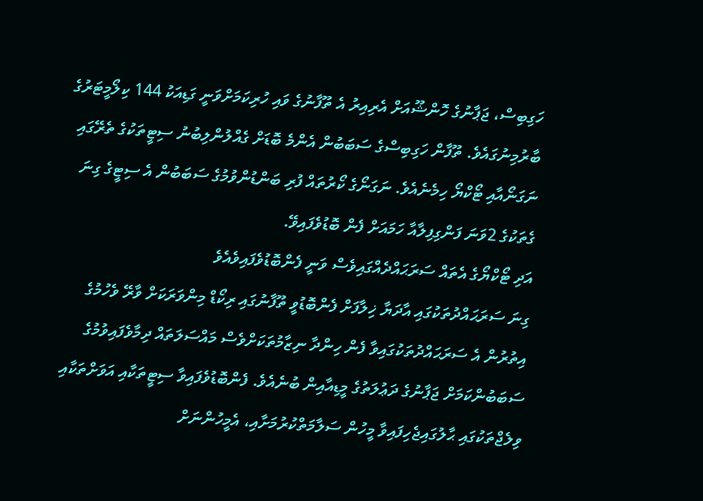ހަގިބިސް، ޖަޕާނުގެ ހޮންޝޫއަށް އެރިއިރު އެ ތޫފާނުގެ ވައި ހުރިކަމަށްވަނީ ގަޑިއަކު 144 ކިލޯމީޓަރުގެ ބާރުމިނުގައެވެ. ތޫފާން ހަގިބިސްގެ ސަބަބުން އެންމެ ބޮޑަށް ގެއްލުންލިބުނު ސިޓީތަކުގެ ތެރޭގައި ނަގަނޯއާއި ޓޯކްޔޯ ހިމެނެއެވެ. ނަގަނޯގެ ކޯރުތައް ފުރި ބަންޑުންވުމުގެ ސަބަބުން އެ ސިޓީގެ ގިނަ ގެތަކުގެ 2ވަނަ ފަންގިފިލާއާ ހަމައަށް ފެން ބޮޑުވެފައިވޭ.
އަދި ޓޯކްޔޯގެ އެތައް ސަރަޙައްދެއްގައިވެސް ވަނީ ފެންބޮޑުވެފައިވެއެވެ
ގިނަ ސަރަޙައްދުތަކުގައި އާދަޔާ ޚިލާފަށް ފެންބޮޑުވީ ތޫފާނުގައި ރިކޯޑް މިންވަރަކަށް ވާރޭ ވެހުމުގެ އިތުރުން އެ ސަރަޙައްދުތަކުގައިވާ ފެން ހިންދާ ނިޒާމުތަކަށްވެސް މައްސަލަތައް ދިމާވެފައިވުމުގެ ސަބަބުންކަމަށް ޖަޕާނުގެ ދަޢުލަތުގެ މީޑިއާއިން ބުނެއެވެ. ފެންބޮޑުވެފައިވާ ސިޓީތަކާއި އަވަށްތަކާއި ވިލެޖްތަކުގައި ޙާލުގައިޖެހިފައިވާ މީހުން ސަލާމަތްކުރުމަށާއި، އެމީހުންނަށް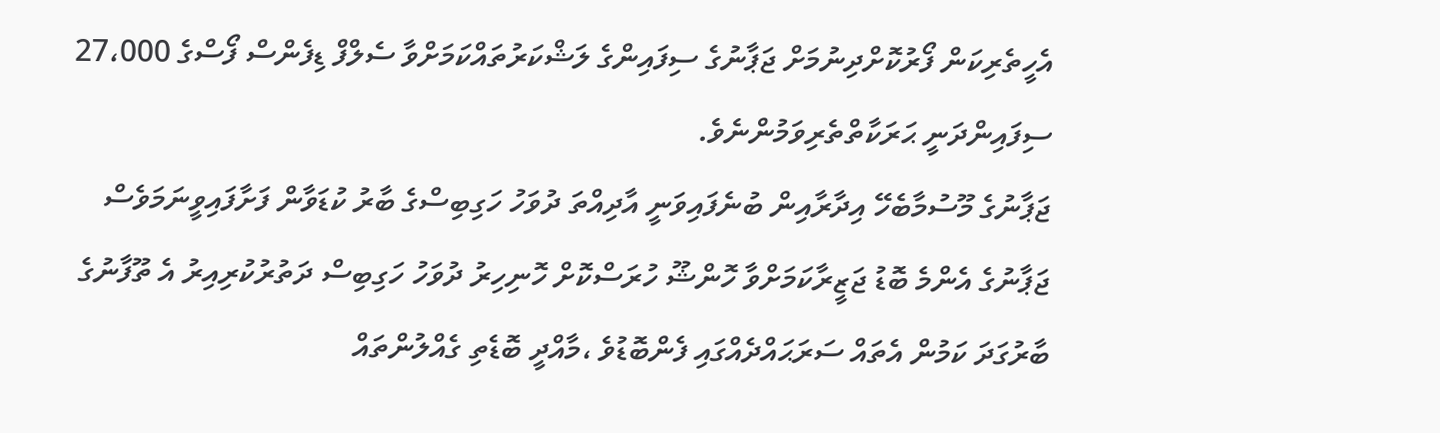އެހީތެރިކަން ފޯރުކޮށްދިނުމަށް ޖަޕާނުގެ ސިފައިންގެ ލަޝްކަރުތައްކަމަށްވާ ސެލްފް ޑިފެންސް ފޯސްގެ 27،000 ސިފައިންދަނީ ޙަރަކާތްތެރިވަމުންނެވެ.
ޖަޕާނުގެ މޫސުމާބެހޭ އިދާރާއިން ބުނެފައިވަނީ އާދިއްތަ ދުވަހު ހަގިބިސްގެ ބާރު ކުޑަވާން ފަށާފައިވީނަމަވެސް ޖަޕާނުގެ އެންމެ ބޮޑު ޖަޒީރާކަމަށްވާ ހޮންޝޫ ހުރަސްކޮށް ހޮނިހިރު ދުވަހު ހަގިބިސް ދަތުރުކުރިއިރު އެ ތޫފާނުގެ ބާރުގަދަ ކަމުން އެތައް ސަރަޙައްދެއްގައި ފެންބޮޑުވެ ،މާއްދީ ބޮޑެތި ގެއްލުންތައް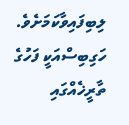ލިބިފައިވާކަމަށެވެ.
ހަގިބިސްއަކީ ފަހުގެ ތާރީޚެއްގައި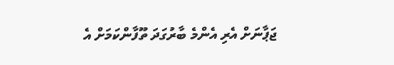ޖަޕާނަށް އެރި އެންމެ ބާރުގަދަ ތޫފާންކަމަށް އެ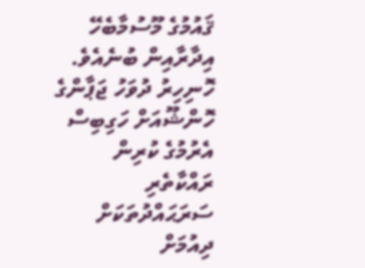ޤައުމުގެ މޫސުމާބެހޭ އިދާރާއިން ބުނެއެވެ. ހޮނިހިރު ދުވަހު ޖަޕާންގެ ހޮންޝޫއަށް ހަގިބިސް އެރުމުގެ ކުރިން ރައްކާތެރި ސަރަޙައްދުތަކަށް ދިއުމަށް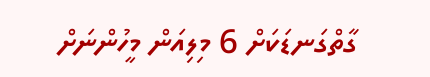ގާތްގަނޑަކަށް 6 މިލިއަން މީހުންނަށް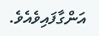އަންގާފައިވެއެވެ.